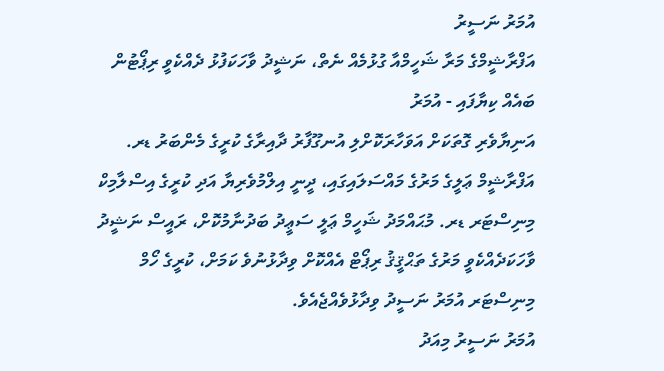އުމަރު ނަސީރު
އަފްރާޝީމްގެ މަރާ ޝަހީމްއާ ގުޅުމެއް ނެތް، ނަޝީދު ވާހަކަފުޅު ދެއްކެވީ ރިޕޯޓުން ބައެއް ކިޔާފައި - އުމަރު
އަނިޔާވެރި ގޮތަކަށް އަވަހާރަކޮށްލި އުނގޫފާރު ދާއިރާގެ ކުރީގެ މެންބަރު ޑރ. އަފްރާޝީމް ޢަލީގެ މަރުގެ މައްސަލައިގައި، ދީނީ އިލްމުވެރިޔާ އަދި ކުރީގެ އިސްލާމިކް މިނިސްޓަރ ޑރ. މުޙައްމަދު ޝަހީމް ޢަލީ ސަޢީދު ބަދުނާމުކޮށް، ރައީސް ނަޝީދު ވާހަކަދެއްކެވީ މަރުގެ ތަޙްޤީޤު ރިޕޯޓް އެއްކޮށް ވިދާޅުނުވެ ކަމަށް، ކުރީގެ ހޯމް މިނިސްޓަރ އުމަރު ނަސީދު ވިދާޅުވެއްޖެއެވެ.
އުމަރު ނަސީރު މިއަދު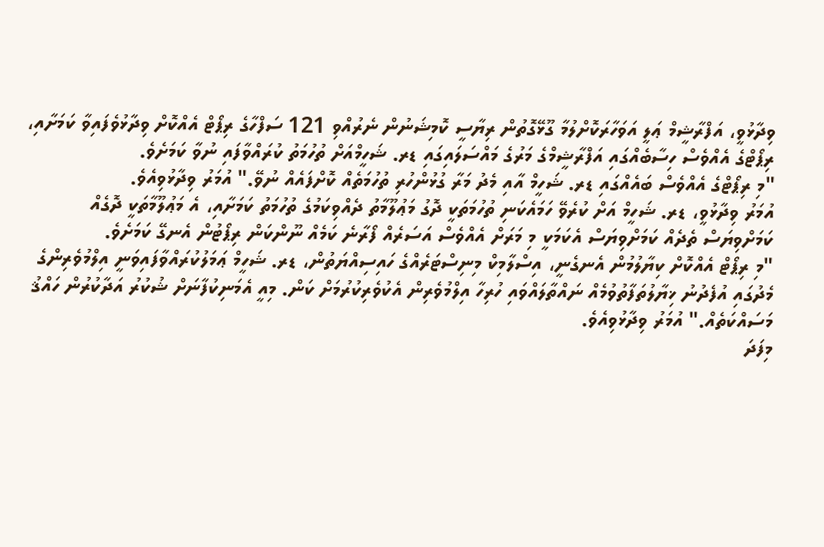ވިދާޅުވީ، އަފްރާޝީމް ޢަލީ އަވަހާރަކޮށްލުމާ ގޫޅޭގޮތުން ރިޔާސީ ކޮމިޝަނުން ނެރުއްވި 121 ސަފްހާގެ ރިޕޯޓް އެއްކޮށް ވިދާޅުވެފައިވާ ކަމަށާއި، ރިޕޯޓްގެ އެއްވެސް ހިސާބެއްގައި އަފްރާޝީމްގެ މަރުގެ މައްސަލައިގައި ޑރ. ޝަހީމްއަށް ތުހުމަތު ކުރައްވާފައި ނުވާ ކަމަށެވެ.
"މި ރިޕޯޓްގެ އެއްވެސް ބައެއްގައި ޑރ. ޝަހީމް އާއި މެދު މަރާ ގުޅުންހުރި ތުހުމަތެއް ކޮށްފައެއް ނުވޭ." އުމަރު ވިދާޅުވިއެވެ.
އުމަރު ވިދާޅުވީ، ޑރ. ޝަހީމް އަށް ކުރެވޭ ހަމައެކަނި ތުހުމަތަކީ ދޮގު މަޢުލޫމާތު ދެއްވިކަމުގެ ތުހުމަތު ކަމަށާއި، އެ މަޢުލޫމާތަކީ ދޮގެއް ކަމަށްވިޔަސް ތެދެއް ކަމަށްވިޔަސް އެކަމަކީ މި މަރަށް އެއްވެސް އަސަރެއް ފޯރާނެ ކަމެއް ނޫންކަން ރިޕޯޓުން އެނގޭ ކަމަށެވެ.
"މި ރިޕޯޓް އެއްކޮށް ކިޔާލުމުން އެނގެނީ، އިސްލާމިކް މިނިސްޓަރެއްގެ ހައިސިއްޔަތުން، ޑރ. ޝަހީމް ޢަމަލުކުރައްވާފައިވަނީ އިލްމުވެރިންގެ މެދުގައި އުފެދުނު ޚިޔާލުތަފާތުވުމެއް ނައްތާލައްވައި ހުރިހާ އިލްމުވެރިން އެކުވެރިކުރުމަށް ކަން. މިއީ އެމަނިކުފާނަށް ޝުކުރު އަދާކުރުން ހައްޤު މަސައްކަތެއް." އުމަރު ވިދާޅުވިއެވެ.
މިފަދަ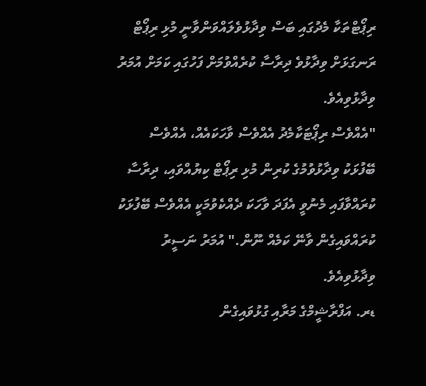ރިޕޯޓްތަކާ މެދުގައި ބަސް ވިދާޅުވެލައްވަންވާނީ މުޅި ރިޕޯޓް ރަނގަޅަށް ވިދާޅުވެ ދިރާސާ ކުރެއްވުމަށް ފަހުގައި ކަމަށް އުމަރު ވިދާޅުވިއެވެ.
"އެއްވެސް ރިޕޯޓަކާމެދު އެއްވެސް ވާހަކައެއް، އެއްވެސް ބޭފުޅަކު ވިދާޅުވުމުގެ ކުރިން މުޅި ރިޕޯޓް ކިޔުއްވައި، ދިރާސާ ކުރައްވާފައި މެނުވީ އެފަދަ ވާހަކަ ދެއްކެވުމަކީ އެއްވެސް ބޭފުޅަކު ކުރައްވައިގެން ވާނޭ ކަމެއް ނޫން." އުމަރު ނަސީރު ވިދާޅުވިއެވެ.
ޑރ. އަފްރާޝީމްގެ މަރާއި ގުޅުވައިގެން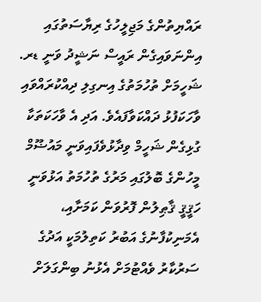ރައްޔިތުންގެ މަޖިލީހުގެ ރިޔާސަތުގައި އިންނަވައިގެން ރައީސް ނަޝީދު ވަނީ ޑރ. ޝަހީމަށް ތުހުމަތުގެ އިނގިލި ދިއްކުރައްވައި ވާހަކަފުޅު ދައްކަވާފައެވެ. އަދި އެ ވާހަކަތަކާ ގުޅިގެން ޝަހީމް ވިދާޅުވެފައިވަނީ މައުޟޫމް މީހުންގެ ބޮލުގައި މަރުގެ ތުހުމަތު އަޅުވަނީ ހަޤީޤީ ޤާޠިލުން ފޮރުވަން ކަމަށާއި، އެމަނިކުފާނުގެ އަބުރު ކަތިލުމަކީ އަދުގެ ސަރުކާރު ވެއްޓުމަށް އެޅުނު ބިންގަލަށް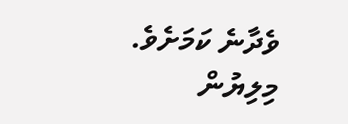ވެދާނެ ކަމަށެވެ.
މިލިޔުން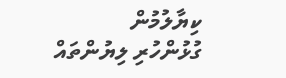ކިޔާލުމުން
ގުޅުންހުރި ލިޔުންތައް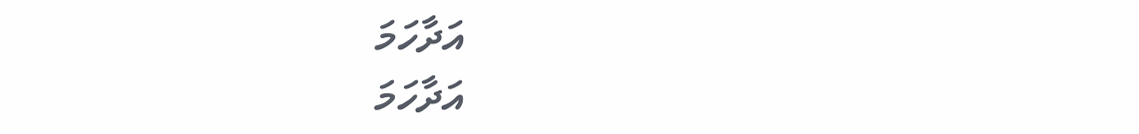އަދާހަމަ
އަދާހަމަ